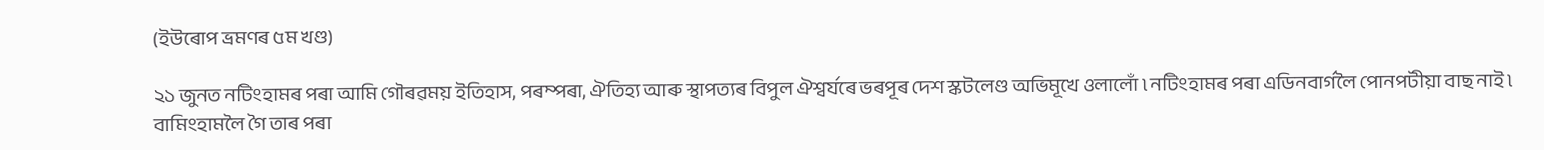(ইউৰোপ ভ্ৰমণৰ ৫ম খণ্ড)

২১ জুনত নটিংহামৰ পৰা আমি গৌৰৱময় ইতিহাস, পৰম্পৰা, ঐতিহ্য আৰু স্থাপত্যৰ বিপুল ঐশ্বৰ্যৰে ভৰপূৰ দেশ স্কটলেণ্ড অভিমূখে ওলালোঁ ৷ নটিংহামৰ পৰা এডিনবাৰ্গলৈ পোনপটীয়া বাছ নাই ৷ বামিংহামলৈ গৈ তাৰ পৰা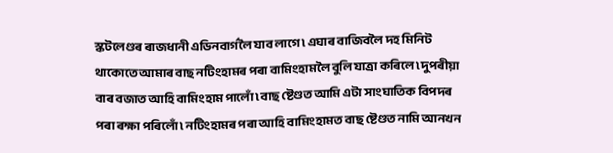স্কটলেণ্ডৰ ৰাজধানী এডিনবাৰ্গলৈ যাব লাগে ৷ এঘাৰ বাজিবলৈ দহ মিনিট থাকোতে আমাৰ বাছ নটিংহামৰ পৰা বামিংহামলৈ বুলি যাত্ৰা কৰিলে ৷ দুপৰীয়া বাৰ বজাত আহি বামিংহাম পালোঁ ৷ বাছ ষ্টেণ্ডত আমি এটা সাংঘাতিক বিপদৰ পৰা ৰক্ষা পৰিলোঁ ৷ নটিংহামৰ পৰা আহি বামিংহামত বাছ ষ্টেণ্ডত নামি আনখন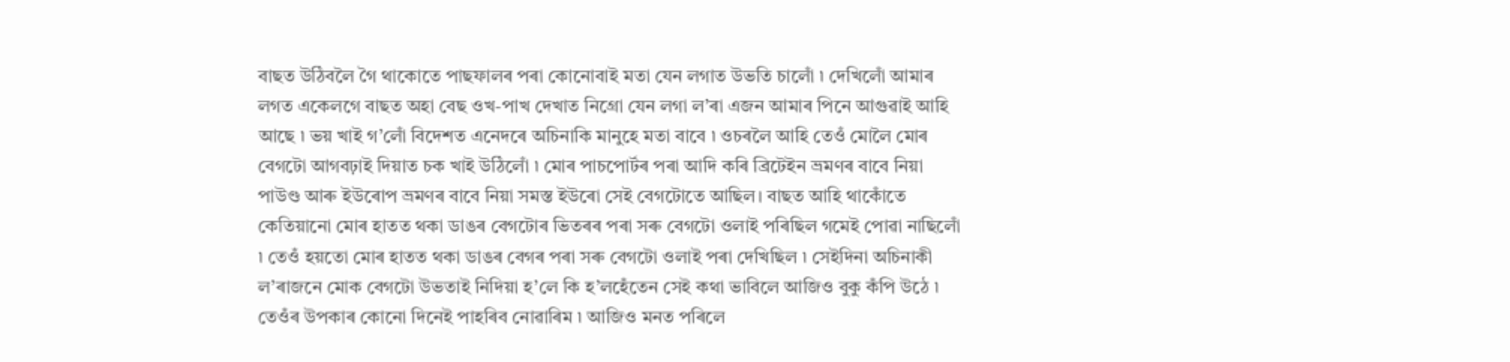বাছত উঠিবলৈ গৈ থাকোতে পাছফালৰ পৰা কোনোবাই মতা যেন লগাত উভতি চালোঁ ৷ দেখিলোঁ আমাৰ লগত একেলগে বাছত অহা বেছ ওখ-পাখ দেখাত নিগ্ৰো যেন লগা ল’ৰা এজন আমাৰ পিনে আগুৱাই আহি আছে ৷ ভয় খাই গ’লোঁ বিদেশত এনেদৰে অচিনাকি মানুহে মতা বাবে ৷ ওচৰলৈ আহি তেওঁ মোলৈ মোৰ বেগটো আগবঢ়াই দিয়াত চক খাই উঠিলোঁ ৷ মোৰ পাচপোৰ্টৰ পৰা আদি কৰি ব্ৰিটেইন ভ্ৰমণৰ বাবে নিয়া পাউণ্ড আৰু ইউৰোপ ভ্ৰমণৰ বাবে নিয়া সমস্ত ইউৰো সেই বেগটোতে আছিল। বাছত আহি থাকোঁতে কেতিয়ানো মোৰ হাতত থকা ডাঙৰ বেগটোৰ ভিতৰৰ পৰা সৰু বেগটো ওলাই পৰিছিল গমেই পোৱা নাছিলোঁ ৷ তেওঁ হয়তো মোৰ হাতত থকা ডাঙৰ বেগৰ পৰা সৰু বেগটো ওলাই পৰা দেখিছিল ৷ সেইদিনা অচিনাকী ল’ৰাজনে মোক বেগটো উভতাই নিদিয়া হ’লে কি হ’লহেঁতেন সেই কথা ভাবিলে আজিও বুকু কঁপি উঠে ৷ তেওঁৰ উপকাৰ কোনো দিনেই পাহৰিব নোৱাৰিম ৷ আজিও মনত পৰিলে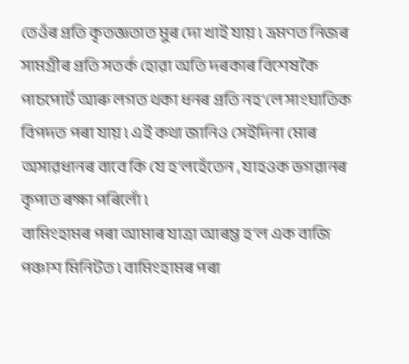তেওঁৰ প্ৰতি কৃতজ্ঞতাত মুৰ দো খাই যায় ৷ ভ্ৰমণত নিজৰ সামগ্ৰীৰ প্ৰতি সতৰ্ক হোৱা অতি দৰকাৰ বিশেষকৈ পাচপোৰ্ট আৰু লগত থকা ধনৰ প্ৰতি নহ’লে সাংঘাতিক বিপদত পৰা যায় ৷ এই কথা জানিও সেইদিনা মোৰ অসাৱধানৰ বাবে কি যে হ’লহেঁতেন , যাহওক ভগৱানৰ কৃপাত ৰক্ষা পৰিলোঁ ৷
বামিংহামৰ পৰা আমাৰ যাত্ৰা আৰম্ভ হ’ল এক বাজি পঞ্চাশ মিনিটত ৷ বামিংহামৰ পৰা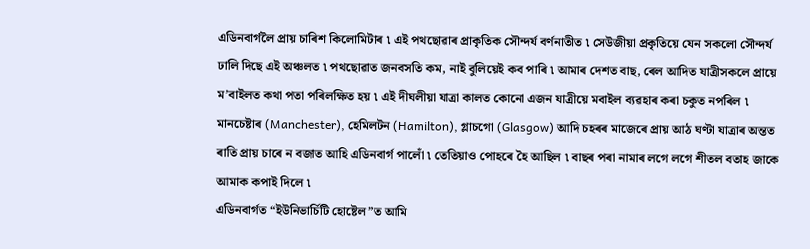এডিনবাৰ্গলৈ প্ৰায় চাৰিশ কিলোমিটাৰ ৷ এই পথছোৱাৰ প্ৰাকৃতিক সৌন্দৰ্য বৰ্ণনাতীত ৷ সেউজীয়া প্ৰকৃতিয়ে যেন সকলো সৌন্দৰ্য ঢালি দিছে এই অঞ্চলত ৷ পথছোৱাত জনবসতি কম, নাই বুলিয়েই কব পাৰি ৷ আমাৰ দেশত বাছ, ৰেল আদিত যাত্ৰীসকলে প্ৰায়ে ম’বাইলত কথা পতা পৰিলক্ষিত হয় ৷ এই দীঘলীয়া যাত্ৰা কালত কোনো এজন যাত্ৰীয়ে মবাইল ব্যৱহাৰ কৰা চকুত নপৰিল ৷ মানচেষ্টাৰ (Manchester), হেমিলটন (Hamilton), গ্লাচগো (Glasgow) আদি চহৰৰ মাজেৰে প্ৰায় আঠ ঘণ্টা যাত্ৰাৰ অন্তত ৰাতি প্ৰায় চাৰে ন বজাত আহি এডিনবাৰ্গ পালোঁ ৷ তেতিয়াও পোহৰে হৈ আছিল ৷ বাছৰ পৰা নামাৰ লগে লগে শীতল বতাহ জাকে আমাক কপাই দিলে ৷
এডিনবাৰ্গত “ইউনিভাৰ্চিটি হোষ্টেল”ত আমি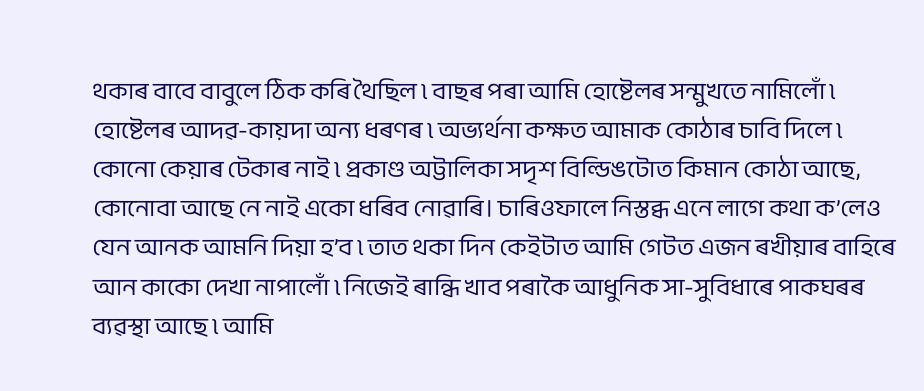থকাৰ বাবে বাবুলে ঠিক কৰি থৈছিল ৷ বাছৰ পৰা আমি হোষ্টেলৰ সন্মুখতে নামিলোঁ ৷ হোষ্টেলৰ আদৱ-কায়দা অন্য ধৰণৰ ৷ অভ্যৰ্থনা কক্ষত আমাক কোঠাৰ চাবি দিলে ৷ কোনো কেয়াৰ টেকাৰ নাই ৷ প্ৰকাণ্ড অট্টালিকা সদৃশ বিল্ডিঙটোত কিমান কোঠা আছে, কোনোবা আছে নে নাই একো ধৰিব নোৱাৰি। চাৰিওফালে নিস্তব্ধ এনে লাগে কথা ক’লেও যেন আনক আমনি দিয়া হ’ব ৷ তাত থকা দিন কেইটাত আমি গেটত এজন ৰখীয়াৰ বাহিৰে আন কাকো দেখা নাপালোঁ ৷ নিজেই ৰান্ধি খাব পৰাকৈ আধুনিক সা-সুবিধাৰে পাকঘৰৰ ব্যৱস্থা আছে ৷ আমি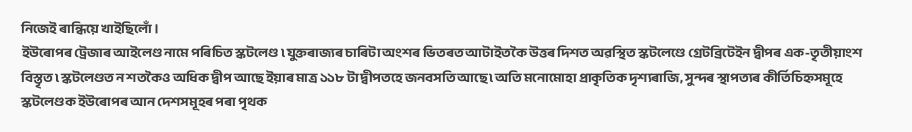নিজেই ৰান্ধিয়ে খাইছিলোঁ ।
ইউৰোপৰ ট্ৰেজাৰ আইলেণ্ড নামে পৰিচিত স্কটলেণ্ড ৷ যুক্তৰাজ্যৰ চাৰিটা অংশৰ ভিতৰত আটাইতকৈ উত্তৰ দিশত অৱস্থিত স্কটলেণ্ডে গ্ৰেটব্ৰিটেইন দ্বীপৰ এক-তৃতীয়াংশ বিস্তৃত ৷ স্কটলেণ্ডত ন শতকৈও অধিক দ্বীপ আছে ইয়াৰ মাত্ৰ ১১৮ টা দ্বীপতহে জনবসতি আছে ৷ অতি মনোমোহা প্ৰাকৃতিক দৃশ্যৰাজি, সুন্দৰ স্থাপত্যৰ কীৰ্তিচিহ্নসমূহে স্কটলেণ্ডক ইউৰোপৰ আন দেশসমূহৰ পৰা পৃথক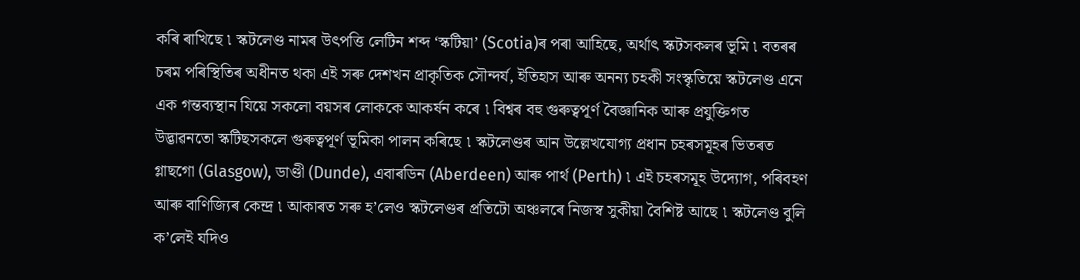কৰি ৰাখিছে ৷ স্কটলেণ্ড নামৰ উৎপত্তি লেটিন শব্দ ‘স্কটিয়া’ (Scotia)ৰ পৰা আহিছে, অৰ্থাৎ স্কটসকলৰ ভূমি ৷ বতৰৰ চৰম পৰিস্থিতিৰ অধীনত থকা এই সৰু দেশখন প্ৰাকৃতিক সৌন্দৰ্য, ইতিহাস আৰু অনন্য চহকী সংস্কৃতিয়ে স্কটলেণ্ড এনে এক গন্তব্যস্থান যিয়ে সকলো বয়সৰ লোককে আকৰ্ষন কৰে ৷ বিশ্বৰ বহু গুৰুত্বপূৰ্ণ বৈজ্ঞানিক আৰু প্ৰযুক্তিগত উদ্ভাৱনতো স্কটিছসকলে গুৰুত্বপূৰ্ণ ভূমিকা পালন কৰিছে ৷ স্কটলেণ্ডৰ আন উল্লেখযোগ্য প্ৰধান চহৰসমূহৰ ভিতৰত গ্লাছগো (Glasgow), ডাণ্ডী (Dunde), এবাৰডিন (Aberdeen) আৰু পাৰ্থ (Perth) ৷ এই চহৰসমূহ উদ্যোগ, পৰিবহণ আৰু বাণিজ্যিৰ কেন্দ্ৰ ৷ আকাৰত সৰু হ’লেও স্কটলেণ্ডৰ প্ৰতিটো অঞ্চলৰে নিজস্ব সুকীয়া বৈশিষ্ট আছে ৷ স্কটলেণ্ড বুলি ক’লেই যদিও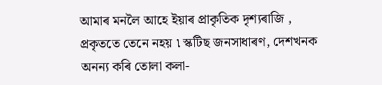আমাৰ মনলৈ আহে ইয়াৰ প্ৰাকৃতিক দৃশ্যৰাজি , প্ৰকৃততে তেনে নহয় ৷ স্কটিছ জনসাধাৰণ, দেশখনক অনন্য কৰি তোলা কলা-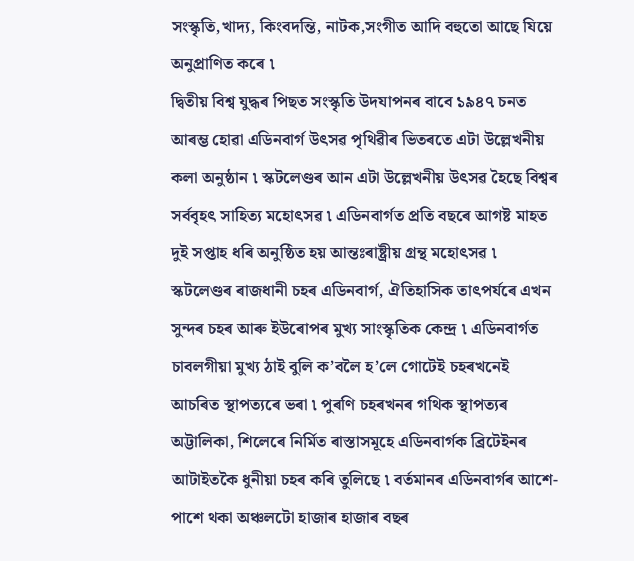সংস্কৃতি,খাদ্য, কিংবদন্তি, নাটক,সংগীত আদি বহুতো আছে যিয়ে অনুপ্ৰাণিত কৰে ৷
দ্বিতীয় বিশ্ব যুদ্ধৰ পিছত সংস্কৃতি উদযাপনৰ বাবে ১৯৪৭ চনত আৰম্ভ হোৱা এডিনবাৰ্গ উৎসৱ পৃথিৱীৰ ভিতৰতে এটা উল্লেখনীয় কলা অনুষ্ঠান ৷ স্কটলেণ্ডৰ আন এটা উল্লেখনীয় উৎসৱ হৈছে বিশ্বৰ সৰ্ববৃহৎ সাহিত্য মহোৎসৱ ৷ এডিনবাৰ্গত প্ৰতি বছৰে আগষ্ট মাহত দুই সপ্তাহ ধৰি অনুষ্ঠিত হয় আন্তঃৰাষ্ট্ৰীয় গ্ৰন্থ মহোৎসৱ ৷
স্কটলেণ্ডৰ ৰাজধানী চহৰ এডিনবাৰ্গ, ঐতিহাসিক তাৎপৰ্যৰে এখন সুন্দৰ চহৰ আৰু ইউৰোপৰ মুখ্য সাংস্কৃতিক কেন্দ্ৰ ৷ এডিনবাৰ্গত চাবলগীয়া মুখ্য ঠাই বুলি ক’বলৈ হ’লে গোটেই চহৰখনেই আচৰিত স্থাপত্যৰে ভৰা ৷ পুৰণি চহৰখনৰ গথিক স্থাপত্যৰ অট্টালিকা, শিলেৰে নিৰ্মিত ৰাস্তাসমূহে এডিনবাৰ্গক ব্ৰিটেইনৰ আটাইতকৈ ধুনীয়া চহৰ কৰি তুলিছে ৷ বৰ্তমানৰ এডিনবাৰ্গৰ আশে-পাশে থকা অঞ্চলটো হাজাৰ হাজাৰ বছৰ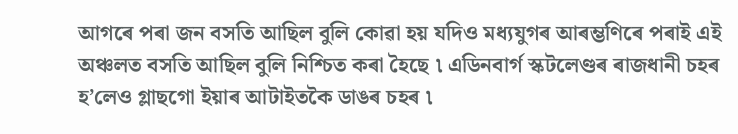আগৰে পৰা জন বসতি আছিল বুলি কোৱা হয় যদিও মধ্যযুগৰ আৰম্ভণিৰে পৰাই এই অঞ্চলত বসতি আছিল বুলি নিশ্চিত কৰা হৈছে ৷ এডিনবাৰ্গ স্কটলেণ্ডৰ ৰাজধানী চহৰ হ’লেও গ্লাছগো ইয়াৰ আটাইতকৈ ডাঙৰ চহৰ ৷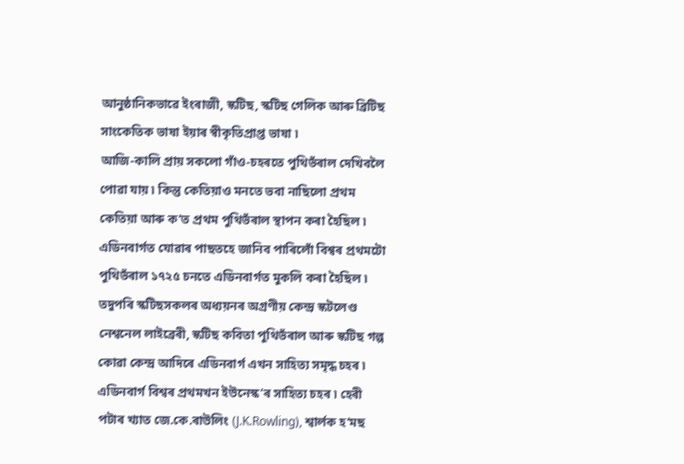আনুষ্ঠানিকভাৱে ইংৰাজী, স্কটিছ, স্কটিছ গেলিক আৰু ব্ৰিটিছ সাংকেতিক ভাষা ইয়াৰ স্বীকৃতিপ্ৰাপ্ত ভাষা ৷
আজি-কালি প্ৰায় সকলো গাঁও-চহৰতে পুথিভঁৰাল দেখিবলৈ পোৱা যায় ৷ কিন্তু কেতিয়াও মনতে ভবা নাছিলো প্ৰথম কেতিয়া আৰু ক’ত প্ৰথম পুথিভঁৰাল স্থাপন কৰা হৈছিল ৷ এডিনবাৰ্গত যোৱাৰ পাছতহে জানিব পাৰিলোঁ বিশ্বৰ প্ৰথমটো পুথিভঁৰাল ১৭২৫ চনতে এডিনবাৰ্গত মুকলি কৰা হৈছিল ৷ তদুপৰি স্কটিছসকলৰ অধ্যয়নৰ অগ্ৰণীয় কেন্দ্ৰ স্কটলেণ্ড নেশ্বনেল লাইব্ৰেৰী, স্কটিছ কবিতা পুথিভঁৰাল আৰু স্কটিছ গল্প কোৱা কেন্দ্ৰ আদিৰে এডিনবাৰ্গ এখন সাহিত্য সমৃদ্ধ চহৰ ৷ এডিনবাৰ্গ বিশ্বৰ প্ৰথমখন ইউনেস্ক’ৰ সাহিত্য চহৰ ৷ হেৰী পটাৰ খ্যাত জে.কে.ৰাউলিং (J.K.Rowling), শ্বাৰ্লক হ’মছ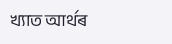খ্যাত আৰ্থৰ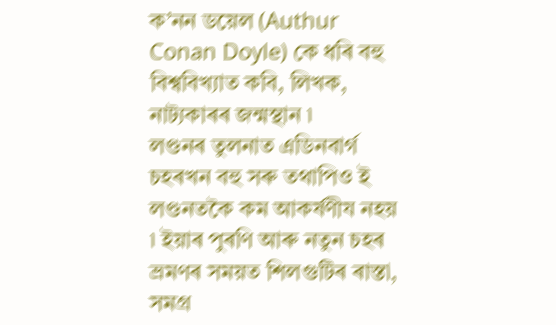ক’নন ডয়েল (Authur Conan Doyle) কে ধৰি বহু বিশ্ববিখ্যাত কবি, লিখক, নাট্যকাৰৰ জন্মস্থান ৷
লণ্ডনৰ তুলনাত এডিনবাৰ্গ চহৰখন বহু সৰু তথাপিও ই লণ্ডনতকৈ কম আকৰ্ষণীয নহয় ৷ ইয়াৰ পুৰণি আৰু নতুন চহৰ ভ্ৰমণৰ সময়ত শিলগুটিৰ ৰাস্তা, সমগ্ৰ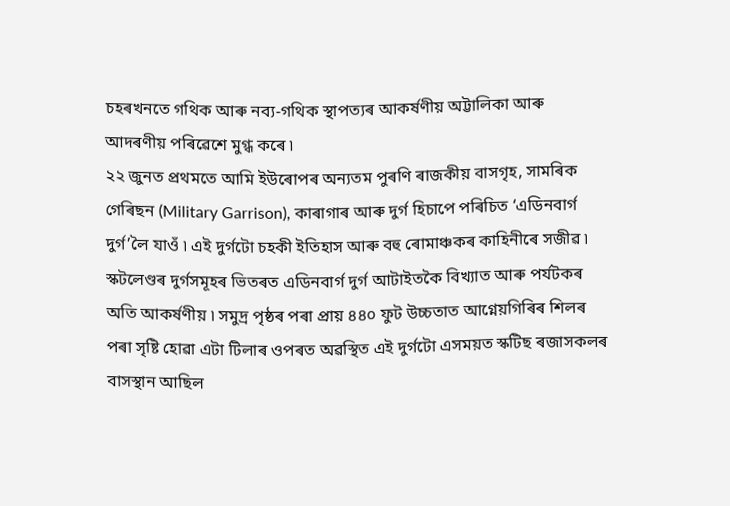চহৰখনতে গথিক আৰু নব্য-গথিক স্থাপত্যৰ আকৰ্ষণীয় অট্টালিকা আৰু আদৰণীয় পৰিৱেশে মুগ্ধ কৰে ৷
২২ জুনত প্ৰথমতে আমি ইউৰোপৰ অন্যতম পুৰণি ৰাজকীয় বাসগৃহ, সামৰিক গেৰিছন (Military Garrison), কাৰাগাৰ আৰু দুৰ্গ হিচাপে পৰিচিত ‘এডিনবাৰ্গ দুৰ্গ’লৈ যাওঁ ৷ এই দুৰ্গটো চহকী ইতিহাস আৰু বহু ৰোমাঞ্চকৰ কাহিনীৰে সজীৱ ৷ স্কটলেণ্ডৰ দুৰ্গসমূহৰ ভিতৰত এডিনবাৰ্গ দুৰ্গ আটাইতকৈ বিখ্যাত আৰু পৰ্যটকৰ অতি আকৰ্ষণীয় ৷ সমুদ্ৰ পৃষ্ঠৰ পৰা প্ৰায় ৪৪০ ফুট উচ্চতাত আগ্নেয়গিৰিৰ শিলৰ পৰা সৃষ্টি হোৱা এটা টিলাৰ ওপৰত অৱস্থিত এই দুৰ্গটো এসময়ত স্কটিছ ৰজাসকলৰ বাসস্থান আছিল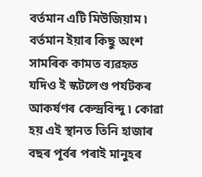বৰ্তমান এটি মিউজিয়াম ৷ বৰ্তমান ইয়াৰ কিছু অংশ সামৰিক কামত ব্যৱহৃত যদিও ই স্কটলেণ্ড পৰ্যটকৰ আকৰ্ষণৰ কেন্দ্ৰবিন্দু ৷ কোৱা হয় এই স্থানত তিনি হাজাৰ বছৰ পূৰ্বৰ পৰাই মানুহৰ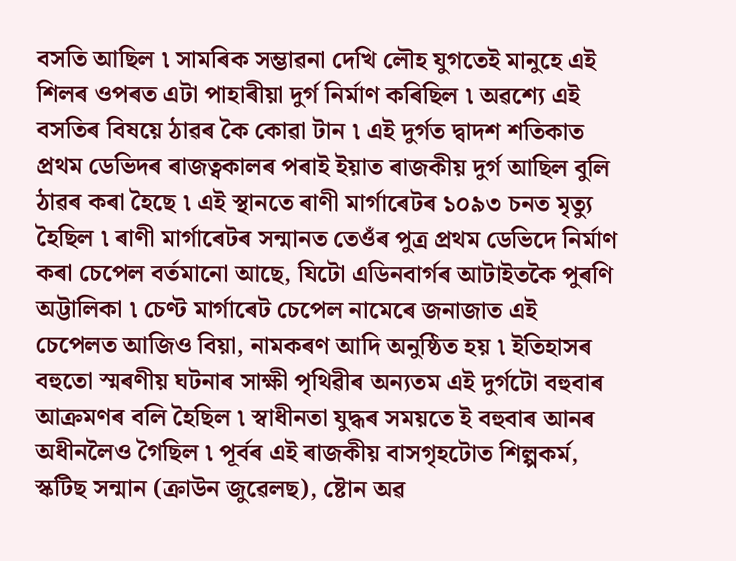বসতি আছিল ৷ সামৰিক সম্ভাৱনা দেখি লৌহ যুগতেই মানুহে এই শিলৰ ওপৰত এটা পাহাৰীয়া দুৰ্গ নিৰ্মাণ কৰিছিল ৷ অৱশ্যে এই বসতিৰ বিষয়ে ঠাৱৰ কৈ কোৱা টান ৷ এই দুৰ্গত দ্বাদশ শতিকাত প্ৰথম ডেভিদৰ ৰাজত্বকালৰ পৰাই ইয়াত ৰাজকীয় দুৰ্গ আছিল বুলি ঠাৱৰ কৰা হৈছে ৷ এই স্থানতে ৰাণী মাৰ্গাৰেটৰ ১০৯৩ চনত মৃত্যু হৈছিল ৷ ৰাণী মাৰ্গাৰেটৰ সন্মানত তেওঁৰ পুত্ৰ প্ৰথম ডেভিদে নিৰ্মাণ কৰা চেপেল বৰ্তমানো আছে, যিটো এডিনবাৰ্গৰ আটাইতকৈ পুৰণি অট্টালিকা ৷ চেণ্ট মাৰ্গাৰেট চেপেল নামেৰে জনাজাত এই চেপেলত আজিও বিয়া, নামকৰণ আদি অনুষ্ঠিত হয় ৷ ইতিহাসৰ বহুতো স্মৰণীয় ঘটনাৰ সাক্ষী পৃথিৱীৰ অন্যতম এই দুৰ্গটো বহুবাৰ আক্ৰমণৰ বলি হৈছিল ৷ স্বাধীনতা যুদ্ধৰ সময়তে ই বহুবাৰ আনৰ অধীনলৈও গৈছিল ৷ পূৰ্বৰ এই ৰাজকীয় বাসগৃহটোত শিল্পকৰ্ম, স্কটিছ সন্মান (ক্ৰাউন জুৱেলছ), ষ্টোন অৱ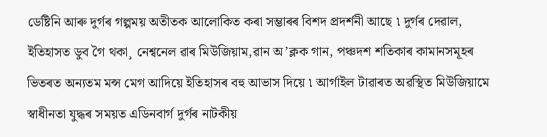ডেষ্টিনি আৰু দুৰ্গৰ গল্পময় অতীতক আলোকিত কৰা সম্ভাৰৰ বিশদ প্ৰদৰ্শনী আছে ৷ দুৰ্গৰ দেৱাল, ইতিহাসত ডুব গৈ থকা¸ নেশ্বনেল ৱাৰ মিউজিয়াম,ৱান অ’ক্লক গান, পঞ্চদশ শতিকাৰ কামানসমূহৰ ভিতৰত অন্যতম মন্স মেগ আদিয়ে ইতিহাসৰ বহু আভাস দিয়ে ৷ আৰ্গাইল টাৱাৰত অৱস্থিত মিউজিয়ামে স্বাধীনতা যুদ্ধৰ সময়ত এডিনবাৰ্গ দুৰ্গৰ নাটকীয়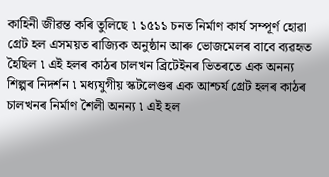কাহিনী জীৱন্ত কৰি তুলিছে ৷ ১৫১১ চনত নিৰ্মাণ কাৰ্য সম্পূৰ্ণ হোৱা গ্ৰেট হল এসময়ত ৰাজ্যিক অনুষ্ঠান আৰু ভোজমেলৰ বাবে ব্যৱহৃত হৈছিল ৷ এই হলৰ কাঠৰ চালখন ব্ৰিটেইনৰ ভিতৰতে এক অনন্য শিল্পৰ নিদৰ্শন ৷ মধ্যযুগীয় স্কটলেণ্ডৰ এক আশ্চৰ্য গ্ৰেট হলৰ কাঠৰ চালখনৰ নিৰ্মাণ শৈলী অনন্য ৷ এই হল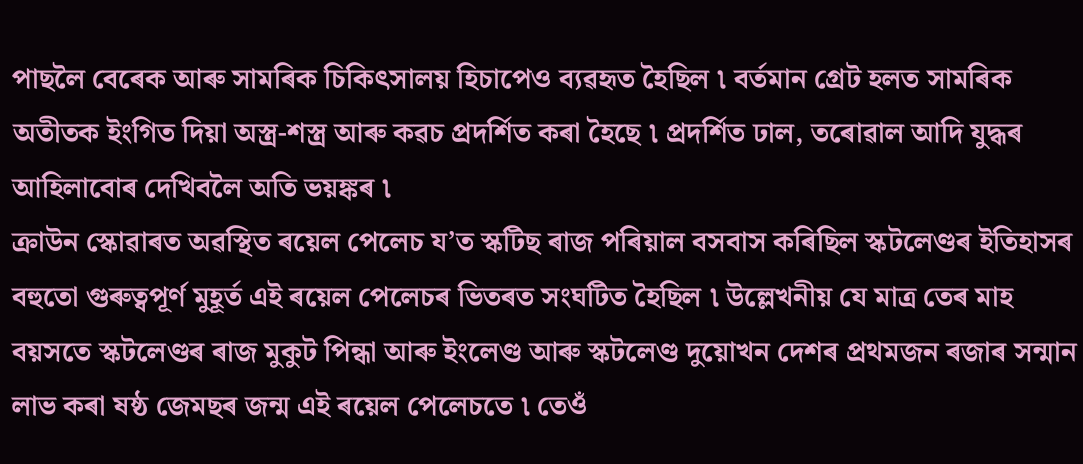পাছলৈ বেৰেক আৰু সামৰিক চিকিৎসালয় হিচাপেও ব্যৱহৃত হৈছিল ৷ বৰ্তমান গ্ৰেট হলত সামৰিক অতীতক ইংগিত দিয়া অস্ত্ৰ-শস্ত্ৰ আৰু কৱচ প্ৰদৰ্শিত কৰা হৈছে ৷ প্ৰদৰ্শিত ঢাল, তৰোৱাল আদি যুদ্ধৰ আহিলাবোৰ দেখিবলৈ অতি ভয়ঙ্কৰ ৷
ক্ৰাউন স্কোৱাৰত অৱস্থিত ৰয়েল পেলেচ য’ত স্কটিছ ৰাজ পৰিয়াল বসবাস কৰিছিল স্কটলেণ্ডৰ ইতিহাসৰ বহুতো গুৰুত্বপূৰ্ণ মুহূৰ্ত এই ৰয়েল পেলেচৰ ভিতৰত সংঘটিত হৈছিল ৷ উল্লেখনীয় যে মাত্ৰ তেৰ মাহ বয়সতে স্কটলেণ্ডৰ ৰাজ মুকুট পিন্ধা আৰু ইংলেণ্ড আৰু স্কটলেণ্ড দুয়োখন দেশৰ প্ৰথমজন ৰজাৰ সন্মান লাভ কৰা ষষ্ঠ জেমছৰ জন্ম এই ৰয়েল পেলেচতে ৷ তেওঁ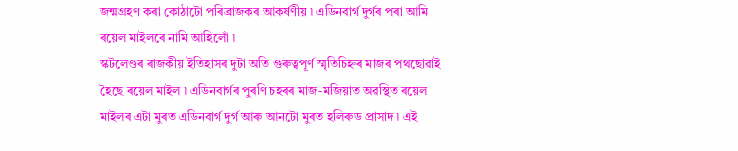জন্মগ্ৰহণ কৰা কোঠাটো পৰিব্ৰাজকৰ আকৰ্ষণীয় ৷ এডিনবাৰ্গ দুৰ্গৰ পৰা আমি ৰয়েল মাইলৰে নামি আহিলোঁ ৷
স্কটলেণ্ডৰ ৰাজকীয় ইতিহাসৰ দুটা অতি গুৰুত্বপূৰ্ণ স্মৃতিচিহ্নৰ মাজৰ পথছোৱাই হৈছে ৰয়েল মাইল ৷ এডিনবাৰ্গৰ পুৰণি চহৰৰ মাজ-মজিয়াত অৱস্থিত ৰয়েল মাইলৰ এটা মুৰত এডিনবাৰ্গ দুৰ্গ আৰু আনটো মুৰত হলিৰুড প্ৰাসাদ ৷ এই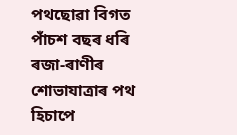পথছোৱা বিগত পাঁচশ বছৰ ধৰি ৰজা-ৰাণীৰ শোভাযাত্ৰাৰ পথ হিচাপে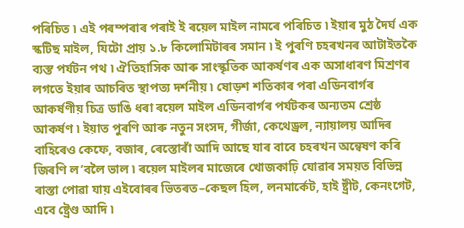পৰিচিত ৷ এই পৰম্পৰাৰ পৰাই ই ৰয়েল মাইল নামৰে পৰিচিত ৷ ইয়াৰ মুঠ দৈৰ্ঘ এক স্কটিছ মাইল, যিটো প্ৰায় ১.৮ কিলোমিটাৰৰ সমান ৷ ই পুৰণি চহৰখনৰ আটাইতকৈ ব্যস্ত পৰ্যটন পথ ৷ ঐতিহাসিক আৰু সাংস্কৃতিক আকৰ্ষণৰ এক অসাধাৰণ মিশ্ৰণৰ লগতে ইয়াৰ আচৰিত স্থাপত্য দৰ্শনীয় ৷ ষোড়শ শতিকাৰ পৰা এডিনবাৰ্গৰ আকৰ্ষণীয় চিত্ৰ ডাঙি ধৰা ৰয়েল মাইল এডিনবাৰ্গৰ পৰ্যটকৰ অন্যতম শ্ৰেষ্ঠ আকৰ্ষণ ৷ ইয়াত পুৰণি আৰু নতুন সংসদ, গীৰ্জা, কেথেড্ৰল, ন্যায়ালয় আদিৰ বাহিৰেও কেফে, বজাৰ, ৰেস্তোৰাঁ আদি আছে যাৰ বাবে চহৰখন অন্বেষণ কৰি জিৰণি ল’বলৈ ভাল ৷ ৰয়েল মাইলৰ মাজেৰে খোজকাঢ়ি যোৱাৰ সময়ত বিভিন্ন ৰাস্তা পোৱা যায় এইবোৰৰ ভিতৰত–কেছল হিল, লনমাৰ্কেট, হাই ষ্ট্ৰীট, কেনংগেট, এবে ষ্ট্ৰেণ্ড আদি ৷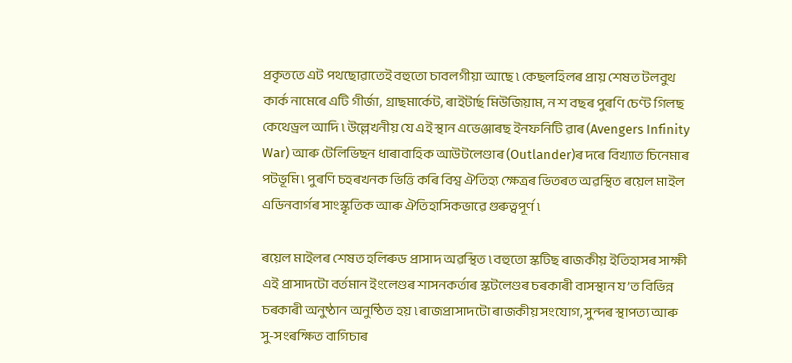প্ৰকৃততে এট পথছোৱাতেই বহুতো চাবলগীয়া আছে ৷ কেছলহিলৰ প্ৰায় শেষত টলবুথ কাৰ্ক নামেৰে এটি গীৰ্জা, গ্ৰাছমাৰ্কেট, ৰাইটাৰ্ছ মিউজিয়াম, ন শ বছৰ পুৰণি চেণ্ট গিলছ কেথেড্ৰল আদি ৷ উল্লেখনীয় যে এই স্থান এভেঞ্জাৰছ ইনফনিটি ৱাৰ (Avengers Infinity War) আৰু টেলিভিছন ধাৰাবাহিক আউটলেণ্ডাৰ (Outlander)ৰ দৰে বিখ্যাত চিনেমাৰ পটভূমি ৷ পুৰণি চহৰখনক ভিত্তি কৰি বিশ্ব ঐতিহ্য ক্ষেত্ৰৰ ভিতৰত অৱস্থিত ৰয়েল মাইল এডিনবাৰ্গৰ সাংস্কৃতিক আৰু ঐতিহাসিকভাৱে গুৰুত্বপূৰ্ণ ৷

ৰয়েল মাইলৰ শেষত হলিৰুড প্ৰাসাদ অৱস্থিত ৷ বহুতো স্কটিছ ৰাজকীয় ইতিহাসৰ সাক্ষী এই প্ৰাসাদটো বৰ্তমান ইংলেণ্ডৰ শাসনকৰ্তাৰ স্কটলেণ্ডৰ চৰকাৰী বাসস্থান য’ত বিভিন্ন চৰকাৰী অনুষ্ঠান অনুষ্ঠিত হয় ৷ ৰাজপ্ৰাসাদটো ৰাজকীয় সংযোগ, সুন্দৰ স্থাপত্য আৰু সু-সংৰক্ষিত বাগিচাৰ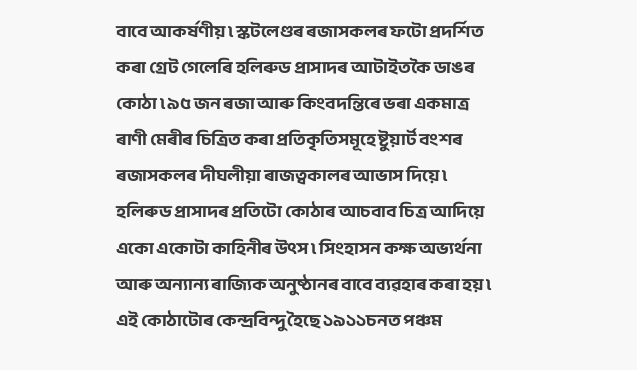বাবে আকৰ্ষণীয় ৷ স্কটলেণ্ডৰ ৰজাসকলৰ ফটো প্ৰদৰ্শিত কৰা গ্ৰেট গেলেৰি হলিৰুড প্ৰাসাদৰ আটাইতকৈ ডাঙৰ কোঠা ৷ ৯৫ জন ৰজা আৰু কিংবদন্তিৰে ভৰা একমাত্ৰ ৰাণী মেৰীৰ চিত্ৰিত কৰা প্ৰতিকৃতিসমূহে ষ্টুয়াৰ্ট বংশৰ ৰজাসকলৰ দীঘলীয়া ৰাজত্বকালৰ আভাস দিয়ে ৷ হলিৰুড প্ৰাসাদৰ প্ৰতিটো কোঠাৰ আচবাব চিত্ৰ আদিয়ে একো একোটা কাহিনীৰ উৎস ৷ সিংহাসন কক্ষ অভ্যৰ্থনা আৰু অন্যান্য ৰাজ্যিক অনুষ্ঠানৰ বাবে ব্যৱহাৰ কৰা হয় ৷ এই কোঠাটোৰ কেন্দ্ৰবিন্দু হৈছে ১৯১১চনত পঞ্চম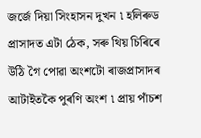জৰ্জে দিয়া সিংহাসন দুখন ৷ হলিৰুড প্ৰাসাদত এটা ঠেক, সৰু থিয় চিৰিৰে উঠি গৈ পোৱা অংশটো ৰাজপ্ৰাসাদৰ আটাইতকৈ পুৰণি অংশ ৷ প্ৰায় পাঁচশ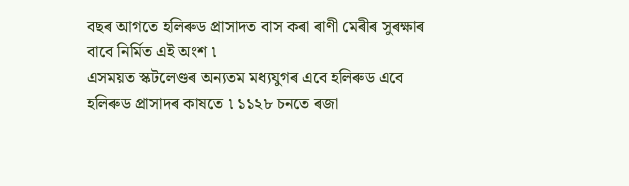বছৰ আগতে হলিৰুড প্ৰাসাদত বাস কৰা ৰাণী মেৰীৰ সুৰক্ষাৰ বাবে নিৰ্মিত এই অংশ ৷
এসময়ত স্কটলেণ্ডৰ অন্যতম মধ্যযুগৰ এবে হলিৰুড এবে হলিৰুড প্ৰাসাদৰ কাষতে ৷ ১১২৮ চনতে ৰজা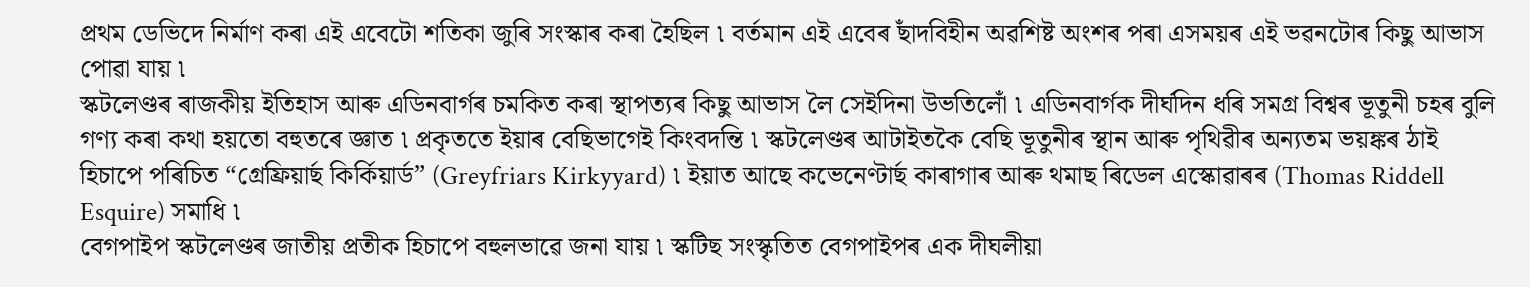প্ৰথম ডেভিদে নিৰ্মাণ কৰা এই এবেটো শতিকা জুৰি সংস্কাৰ কৰা হৈছিল ৷ বৰ্তমান এই এবেৰ ছাঁদবিহীন অৱশিষ্ট অংশৰ পৰা এসময়ৰ এই ভৱনটোৰ কিছু আভাস পোৱা যায় ৷
স্কটলেণ্ডৰ ৰাজকীয় ইতিহাস আৰু এডিনবাৰ্গৰ চমকিত কৰা স্থাপত্যৰ কিছু আভাস লৈ সেইদিনা উভতিলোঁ ৷ এডিনবাৰ্গক দীৰ্ঘদিন ধৰি সমগ্ৰ বিশ্বৰ ভূতুনী চহৰ বুলি গণ্য কৰা কথা হয়তো বহুতৰে জ্ঞাত ৷ প্ৰকৃততে ইয়াৰ বেছিভাগেই কিংবদন্তি ৷ স্কটলেণ্ডৰ আটাইতকৈ বেছি ভূতুনীৰ স্থান আৰু পৃথিৱীৰ অন্যতম ভয়ঙ্কৰ ঠাই হিচাপে পৰিচিত “গ্ৰেফ্ৰিয়াৰ্ছ কিৰ্কিয়াৰ্ড” (Greyfriars Kirkyyard) ৷ ইয়াত আছে কভেনেণ্টাৰ্ছ কাৰাগাৰ আৰু থমাছ ৰিডেল এস্কোৱাৰৰ (Thomas Riddell Esquire) সমাধি ৷
বেগপাইপ স্কটলেণ্ডৰ জাতীয় প্ৰতীক হিচাপে বহুলভাৱে জনা যায় ৷ স্কটিছ সংস্কৃতিত বেগপাইপৰ এক দীঘলীয়া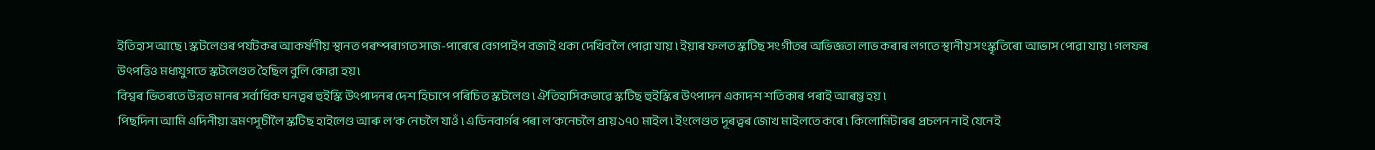ইতিহাস আছে ৷ স্কটলেণ্ডৰ পৰ্যটকৰ আকৰ্ষণীয় স্থানত পৰম্পৰাগত সাজ-পাৰেৰে বেগপাইপ বজাই থকা দেখিবলৈ পোৱা যায় ৷ ইয়াৰ ফলত স্কটিছ সংগীতৰ অভিজ্ঞতা লাভ কৰাৰ লগতে স্থানীয় সংস্কৃতিৰো আভাস পোৱা যায় ৷ গলফৰ উৎপত্তিও মধ্যযুগতে স্কটলেণ্ডত হৈছিল বুলি কোৱা হয় ৷
বিশ্বৰ ভিতৰতে উন্নত মানৰ সৰ্বাধিক ঘনত্বৰ হুইস্কি উৎপাদনৰ দেশ হিচাপে পৰিচিত স্কটলেণ্ড ৷ ঐতিহাসিকভাৱে স্কটিছ হুইস্কিৰ উৎপাদন একাদশ শতিকাৰ পৰাই আৰম্ভ হয় ৷
পিছদিনা আমি এদিনীয়া ভ্ৰমণসূচীলৈ স্কটিছ হাইলেণ্ড আৰু ল’ক নেচলৈ যাওঁ ৷ এডিনবাৰ্গৰ পৰা ল’কনেচলৈ প্ৰায় ১৭০ মাইল ৷ ইংলেণ্ডত দূৰত্বৰ জোখ মাইলতে কৰে ৷ কিলোমিটাৰৰ প্ৰচলন নাই যেনেই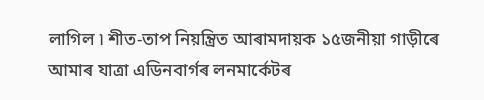লাগিল ৷ শীত-তাপ নিয়ন্ত্ৰিত আৰামদায়ক ১৫জনীয়া গাড়ীৰে আমাৰ যাত্ৰা এডিনবাৰ্গৰ লনমাৰ্কেটৰ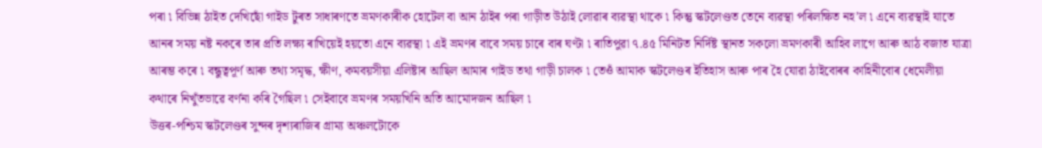পৰা ৷ বিভিন্ন ঠাইত দেখিছোঁ গাইড টুৰত সাধাৰণতে ভ্ৰমণকাৰীক হোটেল বা আন ঠাইৰ পৰা গাড়ীত উঠাই লোৱাৰ ব্যৱস্থা থাকে ৷ কিন্তু স্কটলেণ্ডত তেনে ব্যৱস্থা পৰিলক্ষিত নহ’ল ৷ এনে ব্যৱস্থাই যাতে আনৰ সময় নষ্ট নকৰে তাৰ প্ৰতি লক্ষ্য ৰাখিয়েই হয়তো এনে ব্যৱস্থা ৷ এই ভ্ৰমণৰ বাবে সময় চাৰে বাৰ ঘণ্টা ৷ ৰাতিপুৱা ৭.৪৫ মিনিটত নিৰ্দিষ্ট স্থানত সকলো ভ্ৰমণকাৰী আহিব লাগে আৰু আঠ বজাত যাত্ৰা আৰম্ভ কৰে ৷ বন্ধুত্বপূৰ্ণ আৰু তথ্য সমৃদ্ধ, ক্ষীণ, কমবয়সীয়া এলিষ্টাৰ আছিল আমাৰ গাইড তথা গাড়ী চালক ৷ তেওঁ আমাক স্কটলেণ্ডৰ ইতিহাস আৰু পাৰ হৈ যোৱা ঠাইবোৰৰ কাহিনীবোৰ ধেমেলীয়া কথাৰে নিখুঁতভাৱে বৰ্ণনা কৰি গৈছিল ৷ সেইবাবে ভ্ৰমণৰ সময়খিনি অতি আমোদজন আছিল ৷
উত্তৰ-পশ্চিম স্কটলেণ্ডৰ সুন্দৰ দৃশ্যৰাজিৰ গ্ৰাম্য অঞ্চলটোকে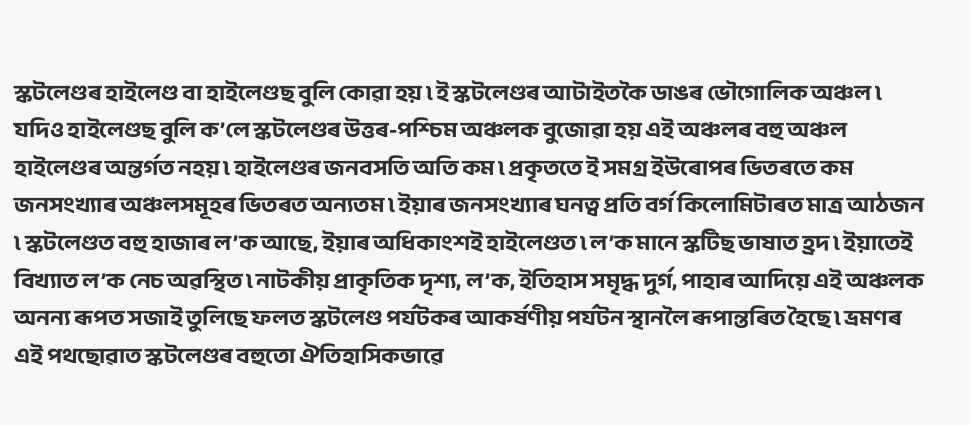স্কটলেণ্ডৰ হাইলেণ্ড বা হাইলেণ্ডছ বুলি কোৱা হয় ৷ ই স্কটলেণ্ডৰ আটাইতকৈ ডাঙৰ ভৌগোলিক অঞ্চল ৷ যদিও হাইলেণ্ডছ বুলি ক’লে স্কটলেণ্ডৰ উত্তৰ-পশ্চিম অঞ্চলক বুজোৱা হয় এই অঞ্চলৰ বহু অঞ্চল হাইলেণ্ডৰ অন্তৰ্গত নহয় ৷ হাইলেণ্ডৰ জনবসতি অতি কম ৷ প্ৰকৃততে ই সমগ্ৰ ইউৰোপৰ ভিতৰতে কম জনসংখ্যাৰ অঞ্চলসমূহৰ ভিতৰত অন্যতম ৷ ইয়াৰ জনসংখ্যাৰ ঘনত্ব প্ৰতি বৰ্গ কিলোমিটাৰত মাত্ৰ আঠজন ৷ স্কটলেণ্ডত বহু হাজাৰ ল’ক আছে, ইয়াৰ অধিকাংশই হাইলেণ্ডত ৷ ল’ক মানে স্কটিছ ভাষাত হ্ৰদ ৷ ইয়াতেই বিখ্যাত ল’ক নেচ অৱস্থিত ৷ নাটকীয় প্ৰাকৃতিক দৃশ্য, ল’ক, ইতিহাস সমৃদ্ধ দুৰ্গ, পাহাৰ আদিয়ে এই অঞ্চলক অনন্য ৰূপত সজাই তুলিছে ফলত স্কটলেণ্ড পৰ্যটকৰ আকৰ্ষণীয় পৰ্যটন স্থানলৈ ৰূপান্তৰিত হৈছে ৷ ভ্ৰমণৰ এই পথছোৱাত স্কটলেণ্ডৰ বহুতো ঐতিহাসিকভাৱে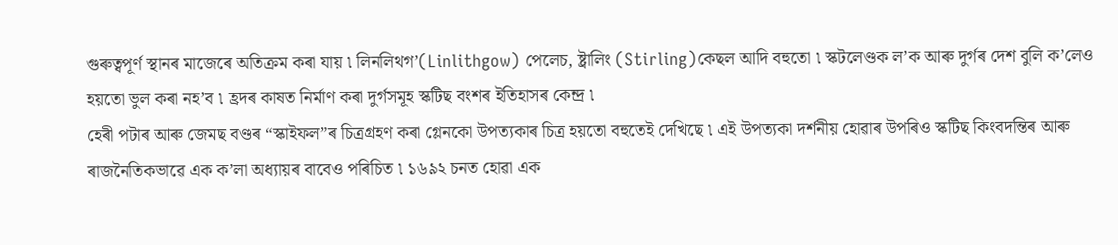গুৰুত্বপূৰ্ণ স্থানৰ মাজেৰে অতিক্ৰম কৰা যায় ৷ লিনলিথগ’(Linlithgow) পেলেচ, ষ্ট্ৰালিং (Stirling)কেছল আদি বহুতো ৷ স্কটলেণ্ডক ল’ক আৰু দুৰ্গৰ দেশ বুলি ক’লেও হয়তো ভুল কৰা নহ’ব ৷ হ্ৰদৰ কাষত নিৰ্মাণ কৰা দুৰ্গসমূহ স্কটিছ বংশৰ ইতিহাসৰ কেন্দ্ৰ ৷
হেৰী পটাৰ আৰু জেমছ বণ্ডৰ “স্কাইফল”ৰ চিত্ৰগ্ৰহণ কৰা গ্লেনকো উপত্যকাৰ চিত্ৰ হয়তো বহুতেই দেখিছে ৷ এই উপত্যকা দৰ্শনীয় হোৱাৰ উপৰিও স্কটিছ কিংবদন্তিৰ আৰু ৰাজনৈতিকভাৱে এক ক’লা অধ্যায়ৰ বাবেও পৰিচিত ৷ ১৬৯২ চনত হোৱা এক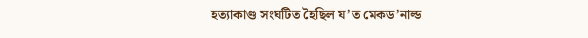হত্যাকাণ্ড সংঘটিত হৈছিল য’ত মেকড’নাল্ড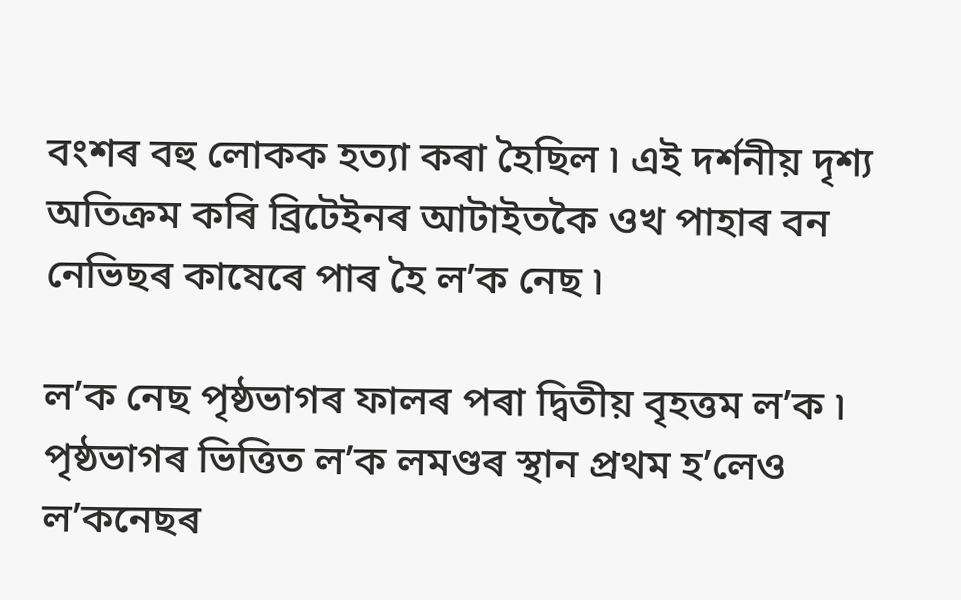বংশৰ বহু লোকক হত্যা কৰা হৈছিল ৷ এই দৰ্শনীয় দৃশ্য অতিক্ৰম কৰি ব্ৰিটেইনৰ আটাইতকৈ ওখ পাহাৰ বন নেভিছৰ কাষেৰে পাৰ হৈ ল’ক নেছ ৷

ল’ক নেছ পৃষ্ঠভাগৰ ফালৰ পৰা দ্বিতীয় বৃহত্তম ল’ক ৷ পৃষ্ঠভাগৰ ভিত্তিত ল’ক লমণ্ডৰ স্থান প্ৰথম হ’লেও ল’কনেছৰ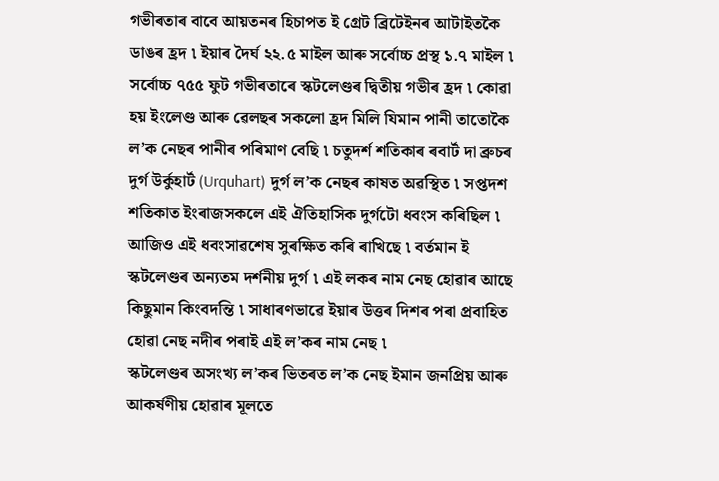গভীৰতাৰ বাবে আয়তনৰ হিচাপত ই গ্ৰেট ব্ৰিটেইনৰ আটাইতকৈ ডাঙৰ হ্ৰদ ৷ ইয়াৰ দৈৰ্ঘ ২২.৫ মাইল আৰু সৰ্বোচ্চ প্ৰস্থ ১.৭ মাইল ৷ সৰ্বোচ্চ ৭৫৫ ফুট গভীৰতাৰে স্কটলেণ্ডৰ দ্বিতীয় গভীৰ হ্ৰদ ৷ কোৱা হয় ইংলেণ্ড আৰু ৱেলছৰ সকলো হ্ৰদ মিলি যিমান পানী তাতোকৈ ল’ক নেছৰ পানীৰ পৰিমাণ বেছি ৷ চতুদৰ্শ শতিকাৰ ৰবাৰ্ট দা ব্ৰুচৰ দুৰ্গ উৰ্কুহাৰ্ট (Urquhart) দুৰ্গ ল’ক নেছৰ কাষত অৱস্থিত ৷ সপ্তদশ শতিকাত ইংৰাজসকলে এই ঐতিহাসিক দুৰ্গটো ধবংস কৰিছিল ৷ আজিও এই ধবংসাৱশেষ সুৰক্ষিত কৰি ৰাখিছে ৷ বৰ্তমান ই স্কটলেণ্ডৰ অন্যতম দৰ্শনীয় দুৰ্গ ৷ এই লকৰ নাম নেছ হোৱাৰ আছে কিছুমান কিংবদন্তি ৷ সাধাৰণভাৱে ইয়াৰ উত্তৰ দিশৰ পৰা প্ৰবাহিত হোৱা নেছ নদীৰ পৰাই এই ল’কৰ নাম নেছ ৷
স্কটলেণ্ডৰ অসংখ্য ল’কৰ ভিতৰত ল’ক নেছ ইমান জনপ্ৰিয় আৰু আকৰ্ষণীয় হোৱাৰ মূলতে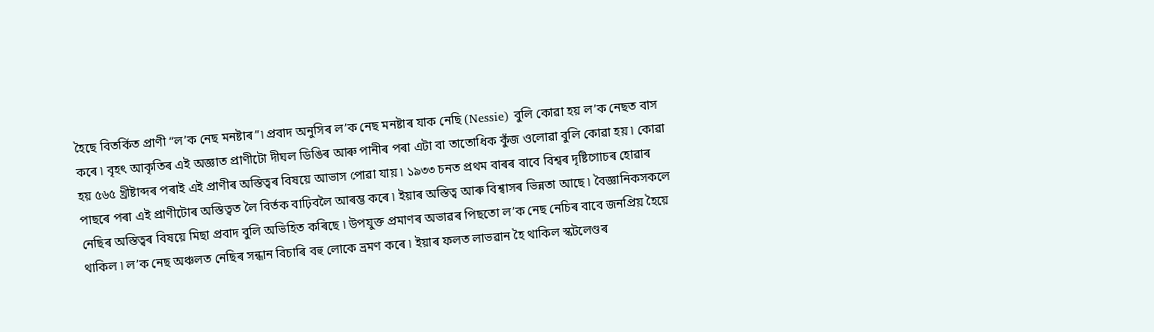হৈছে বিতৰ্কিত প্ৰাণী “ল’ক নেছ মনষ্টাৰ”৷ প্ৰবাদ অনুসিৰ ল’ক নেছ মনষ্টাৰ যাক নেছি (Nessie) বুলি কোৱা হয় ল’ক নেছত বাস কৰে ৷ বৃহৎ আকৃতিৰ এই অজ্ঞাত প্ৰাণীটো দীঘল ডিঙিৰ আৰু পানীৰ পৰা এটা বা তাতোধিক কুঁজ ওলোৱা বুলি কোৱা হয় ৷ কোৱা হয় ৫৬৫ খ্ৰীষ্টাব্দৰ পৰাই এই প্ৰাণীৰ অস্তিত্বৰ বিষয়ে আভাস পোৱা যায় ৷ ১৯৩৩ চনত প্ৰথম বাৰৰ বাবে বিশ্বৰ দৃষ্টিগোচৰ হোৱাৰ পাছৰে পৰা এই প্ৰাণীটোৰ অস্তিত্বত লৈ বিৰ্তক বাঢ়িবলৈ আৰম্ভ কৰে ৷ ইয়াৰ অস্তিত্ব আৰু বিশ্বাসৰ ভিন্নতা আছে ৷ বৈজ্ঞানিকসকলে নেছিৰ অস্তিত্বৰ বিষয়ে মিছা প্ৰবাদ বুলি অভিহিত কৰিছে ৷ উপযুক্ত প্ৰমাণৰ অভাৱৰ পিছতো ল’ক নেছ নেচিৰ বাবে জনপ্ৰিয় হৈয়ে থাকিল ৷ ল’ক নেছ অঞ্চলত নেছিৰ সন্ধান বিচাৰি বহু লোকে ভ্ৰমণ কৰে ৷ ইয়াৰ ফলত লাভৱান হৈ থাকিল স্কটলেণ্ডৰ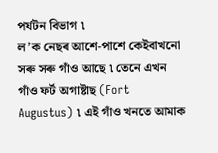পৰ্যটন বিভাগ ৷
ল’ক নেছৰ আশে-পাশে কেইবাখনো সৰু সৰু গাঁও আছে ৷ তেনে এখন গাঁও ফৰ্ট অগাষ্টাছ (Fort Augustus) ৷ এই গাঁও খনতে আমাক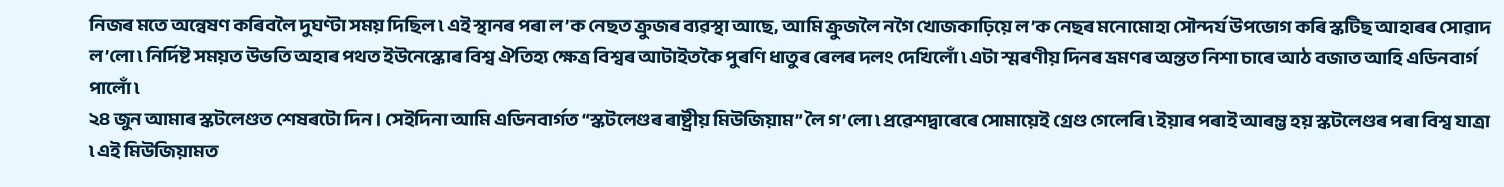নিজৰ মতে অন্বেষণ কৰিবলৈ দুঘণ্টা সময় দিছিল ৷ এই স্থানৰ পৰা ল’ক নেছত ক্ৰুজৰ ব্যৱস্থা আছে, আমি ক্ৰুজলৈ নগৈ খোজকাঢ়িয়ে ল’ক নেছৰ মনোমোহা সৌন্দৰ্য উপভোগ কৰি স্কটিছ আহাৰৰ সোৱাদ ল’লো ৷ নিৰ্দিষ্ট সময়ত উভতি অহাৰ পথত ইউনেস্কোৰ বিশ্ব ঐতিহ্য ক্ষেত্ৰ বিশ্বৰ আটাইতকৈ পুৰণি ধাতুৰ ৰেলৰ দলং দেখিলোঁ ৷ এটা স্মৰণীয় দিনৰ ভ্ৰমণৰ অন্তত নিশা চাৰে আঠ বজাত আহি এডিনবাৰ্গ পালোঁ ৷
২৪ জুন আমাৰ স্কটলেণ্ডত শেষৰটো দিন । সেইদিনা আমি এডিনবাৰ্গত “স্কটলেণ্ডৰ ৰাষ্ট্ৰীয় মিউজিয়াম” লৈ গ’লো ৷ প্ৰৱেশদ্বাৰেৰে সোমায়েই গ্ৰেণ্ড গেলেৰি ৷ ইয়াৰ পৰাই আৰম্ভ হয় স্কটলেণ্ডৰ পৰা বিশ্ব যাত্ৰা ৷ এই মিউজিয়ামত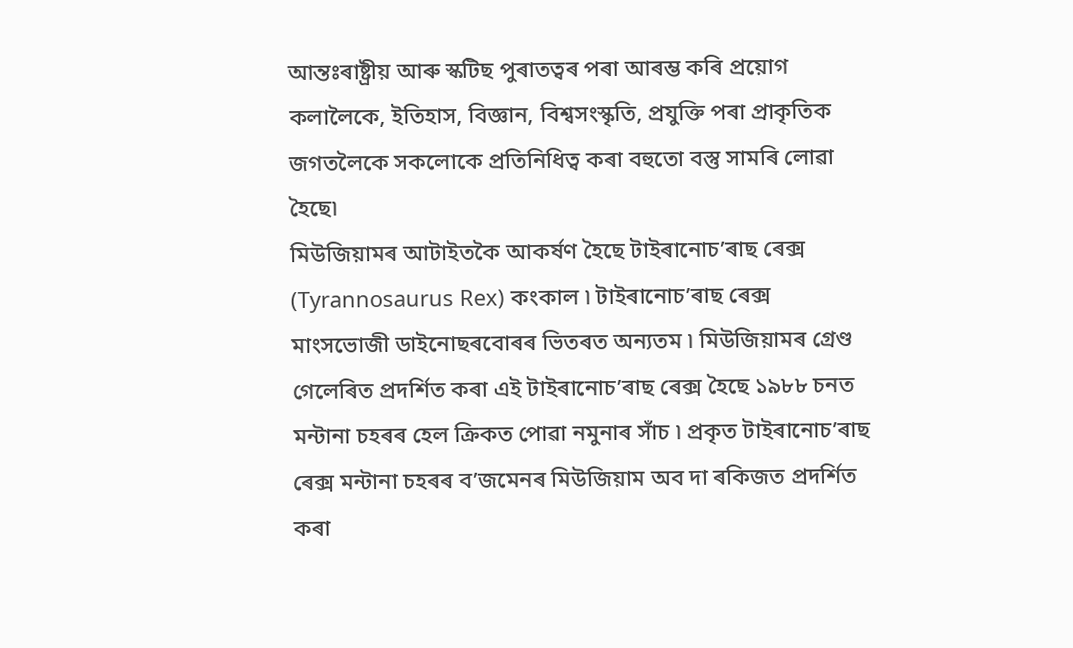আন্তঃৰাষ্ট্ৰীয় আৰু স্কটিছ পুৰাতত্বৰ পৰা আৰম্ভ কৰি প্ৰয়োগ কলালৈকে, ইতিহাস, বিজ্ঞান, বিশ্বসংস্কৃতি, প্ৰযুক্তি পৰা প্ৰাকৃতিক জগতলৈকে সকলোকে প্ৰতিনিধিত্ব কৰা বহুতো বস্তু সামৰি লোৱা হৈছে৷
মিউজিয়ামৰ আটাইতকৈ আকৰ্ষণ হৈছে টাইৰানোচ’ৰাছ ৰেক্স (Tyrannosaurus Rex) কংকাল ৷ টাইৰানোচ’ৰাছ ৰেক্স মাংসভোজী ডাইনোছৰবোৰৰ ভিতৰত অন্যতম ৷ মিউজিয়ামৰ গ্ৰেণ্ড গেলেৰিত প্ৰদৰ্শিত কৰা এই টাইৰানোচ’ৰাছ ৰেক্স হৈছে ১৯৮৮ চনত মন্টানা চহৰৰ হেল ক্ৰিকত পোৱা নমুনাৰ সাঁচ ৷ প্ৰকৃত টাইৰানোচ’ৰাছ ৰেক্স মন্টানা চহৰৰ ব’জমেনৰ মিউজিয়াম অব দা ৰকিজত প্ৰদৰ্শিত কৰা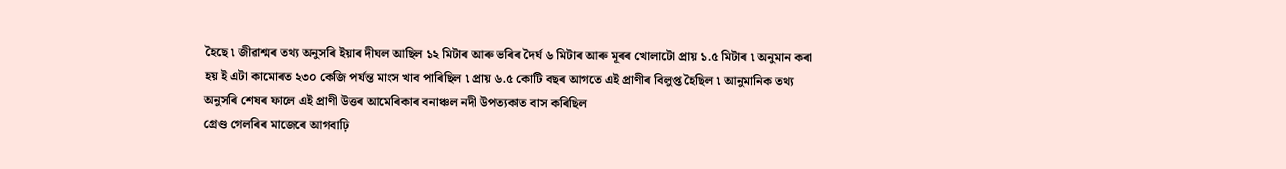হৈছে ৷ জীৱাশ্মৰ তথ্য অনুসৰি ইয়াৰ দীঘল আছিল ১২ মিটাৰ আৰু ভৰিৰ দৈৰ্ঘ ৬ মিটাৰ আৰু মূৰৰ খোলাটো প্ৰায় ১.৫ মিটাৰ ৷ অনুমান কৰা হয় ই এটা কামোৰত ২৩০ কেজি পৰ্যন্ত মাংস খাব পাৰিছিল ৷ প্ৰায় ৬.৫ কোটি বছৰ আগতে এই প্ৰাণীৰ বিলুপ্ত হৈছিল ৷ আনুমানিক তথ্য অনুসৰি শেষৰ ফালে এই প্ৰাণী উত্তৰ আমেৰিকাৰ বনাঞ্চল নদী উপত্যকাত বাস কৰিছিল
গ্ৰেণ্ড গেলৰিৰ মাজেৰে আগবাঢ়ি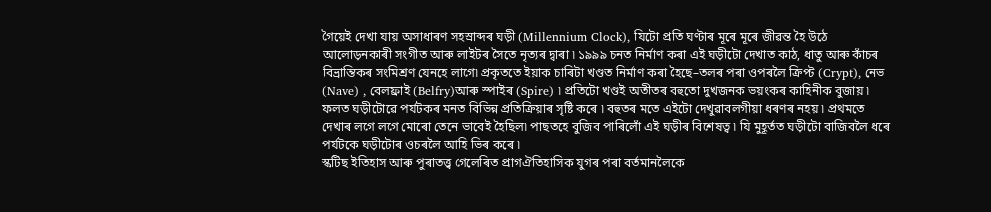গৈয়েই দেখা যায় অসাধাৰণ সহস্ৰাব্দৰ ঘড়ী (Millennium Clock), যিটো প্ৰতি ঘণ্টাৰ মূৰে মূৰে জীৱন্ত হৈ উঠে আলোড়নকাৰী সংগীত আৰু লাইটৰ সৈতে নৃত্যৰ দ্বাৰা ৷ ১৯৯৯ চনত নিৰ্মাণ কৰা এই ঘড়ীটো দেখাত কাঠ, ধাতু আৰু কাঁচৰ বিভ্ৰান্তিকৰ সংমিশ্ৰণ যেনহে লাগে৷ প্ৰকৃততে ইয়াক চাৰিটা খণ্ডত নিৰ্মাণ কৰা হৈছে–তলৰ পৰা ওপৰলৈ ক্ৰিপ্ট (Crypt), নেভ (Nave) , বেলফ্ৰাই (Belfry)আৰু স্পাইৰ (Spire) ৷ প্ৰতিটো খণ্ডই অতীতৰ বহুতো দুখজনক ভয়ংকৰ কাহিনীক বুজায় ৷ ফলত ঘড়ীটোৱে পৰ্যটকৰ মনত বিভিন্ন প্ৰতিক্ৰিয়াৰ সৃষ্টি কৰে ৷ বহুতৰ মতে এইটো দেখুৱাবলগীয়া ধৰণৰ নহয় ৷ প্ৰথমতে দেখাৰ লগে লগে মোৰো তেনে ভাবেই হৈছিল৷ পাছতহে বুজিব পাৰিলোঁ এই ঘড়ীৰ বিশেষত্ব ৷ যি মুহূৰ্তত ঘড়ীটো বাজিবলৈ ধৰে পৰ্যটকে ঘড়ীটোৰ ওচৰলৈ আহি ভিৰ কৰে ৷
স্কটিছ ইতিহাস আৰু পুৰাতত্ত্ব গেলেৰিত প্ৰাগঐতিহাসিক যুগৰ পৰা বৰ্তমানলৈকে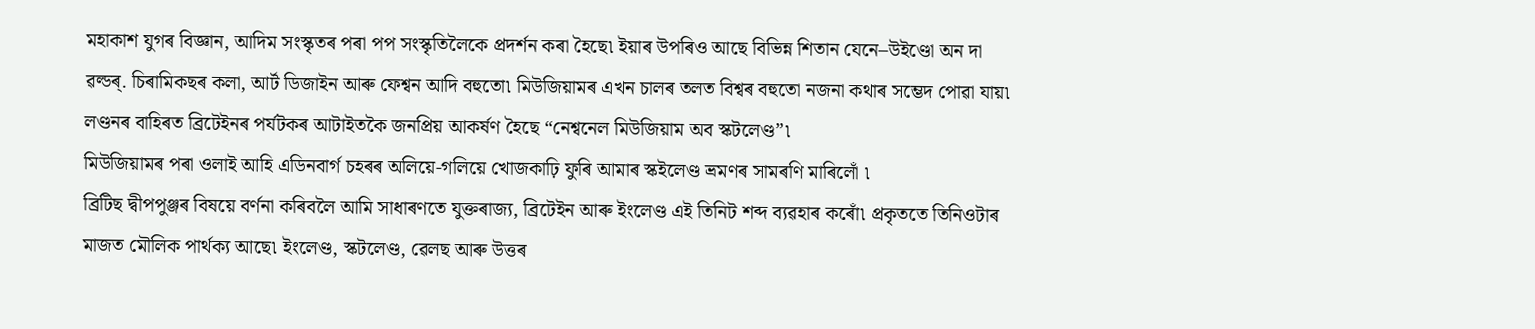মহাকাশ যুগৰ বিজ্ঞান, আদিম সংস্কৃতৰ পৰা পপ সংস্কৃতিলৈকে প্ৰদৰ্শন কৰা হৈছে৷ ইয়াৰ উপৰিও আছে বিভিন্ন শিতান যেনে–উইণ্ডো অন দা ৱল্ডৰ্. চিৰামিকছৰ কলা, আৰ্ট ডিজাইন আৰু ফেশ্বন আদি বহুতো৷ মিউজিয়ামৰ এখন চালৰ তলত বিশ্বৰ বহুতো নজনা কথাৰ সম্ভেদ পোৱা যায়৷ লণ্ডনৰ বাহিৰত ব্ৰিটেইনৰ পৰ্যটকৰ আটাইতকৈ জনপ্ৰিয় আকৰ্ষণ হৈছে “নেশ্বনেল মিউজিয়াম অব স্কটলেণ্ড”৷
মিউজিয়ামৰ পৰা ওলাই আহি এডিনবাৰ্গ চহৰৰ অলিয়ে-গলিয়ে খোজকাঢ়ি ফুৰি আমাৰ স্কইলেণ্ড ভ্ৰমণৰ সামৰণি মাৰিলোঁ ৷
ব্ৰিটিছ দ্বীপপুঞ্জৰ বিষয়ে বৰ্ণনা কৰিবলৈ আমি সাধাৰণতে যুক্তৰাজ্য, ব্ৰিটেইন আৰু ইংলেণ্ড এই তিনিট শব্দ ব্যৱহাৰ কৰোঁ৷ প্ৰকৃততে তিনিওটাৰ মাজত মৌলিক পাৰ্থক্য আছে৷ ইংলেণ্ড, স্কটলেণ্ড, ৱেলছ আৰু উত্তৰ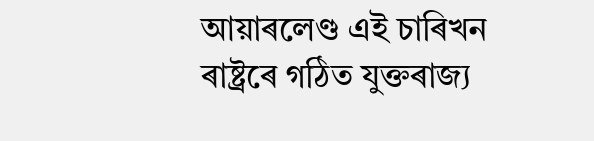আয়াৰলেণ্ড এই চাৰিখন ৰাষ্ট্ৰৰে গঠিত যুক্তৰাজ্য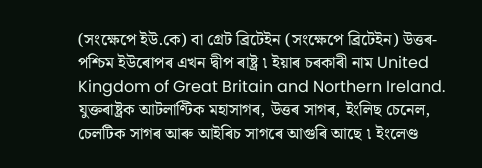(সংক্ষেপে ইউ.কে) বা গ্ৰেট ব্ৰিটেইন (সংক্ষেপে ব্ৰিটেইন) উত্তৰ-পশ্চিম ইউৰোপৰ এখন দ্বীপ ৰাষ্ট্ৰ ৷ ইয়াৰ চৰকাৰী নাম United Kingdom of Great Britain and Northern Ireland. যুক্তৰাষ্ট্ৰক আটলাণ্টিক মহাসাগৰ, উত্তৰ সাগৰ, ইংলিছ চেনেল, চেলটিক সাগৰ আৰু আইৰিচ সাগৰে আগুৰি আছে ৷ ইংলেণ্ড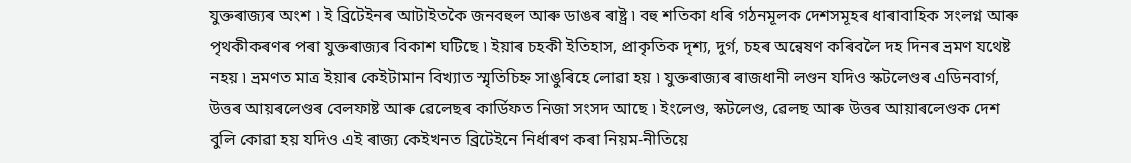যুক্তৰাজ্যৰ অংশ ৷ ই ব্ৰিটেইনৰ আটাইতকৈ জনবহুল আৰু ডাঙৰ ৰাষ্ট্ৰ ৷ বহু শতিকা ধৰি গঠনমূলক দেশসমূহৰ ধাৰাবাহিক সংলগ্ন আৰু পৃথকীকৰণৰ পৰা যুক্তৰাজ্যৰ বিকাশ ঘটিছে ৷ ইয়াৰ চহকী ইতিহাস, প্ৰাকৃতিক দৃশ্য, দুৰ্গ, চহৰ অন্বেষণ কৰিবলৈ দহ দিনৰ ভ্ৰমণ যথেষ্ট নহয় ৷ ভ্ৰমণত মাত্ৰ ইয়াৰ কেইটামান বিখ্যাত স্মৃতিচিহ্ন সাঙুৰিহে লোৱা হয় ৷ যুক্তৰাজ্যৰ ৰাজধানী লণ্ডন যদিও স্কটলেণ্ডৰ এডিনবাৰ্গ, উত্তৰ আয়ৰলেণ্ডৰ বেলফাষ্ট আৰু ৱেলেছৰ কাৰ্ডিফত নিজা সংসদ আছে ৷ ইংলেণ্ড, স্কটলেণ্ড, ৱেলছ আৰু উত্তৰ আয়াৰলেণ্ডক দেশ বুলি কোৱা হয় যদিও এই ৰাজ্য কেইখনত ব্ৰিটেইনে নিৰ্ধাৰণ কৰা নিয়ম-নীতিয়ে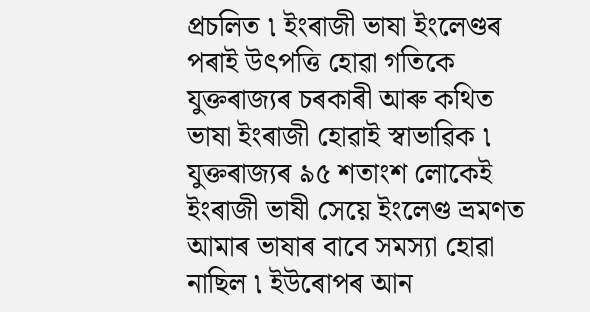প্ৰচলিত ৷ ইংৰাজী ভাষা ইংলেণ্ডৰ পৰাই উৎপত্তি হোৱা গতিকে যুক্তৰাজ্যৰ চৰকাৰী আৰু কথিত ভাষা ইংৰাজী হোৱাই স্বাভাৱিক ৷ যুক্তৰাজ্যৰ ৯৫ শতাংশ লোকেই ইংৰাজী ভাষী সেয়ে ইংলেণ্ড ভ্ৰমণত আমাৰ ভাষাৰ বাবে সমস্যা হোৱা নাছিল ৷ ইউৰোপৰ আন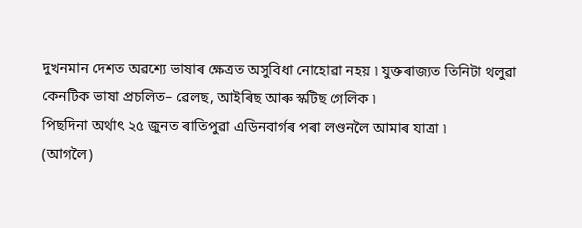দুখনমান দেশত অৱশ্যে ভাষাৰ ক্ষেত্ৰত অসুবিধা নোহোৱা নহয় ৷ যুক্তৰাজ্যত তিনিটা থলুৱা কেনটিক ভাষা প্ৰচলিত– ৱেলছ, আইৰিছ আৰু স্কটিছ গেলিক ৷
পিছদিনা অৰ্থাৎ ২৫ জুনত ৰাতিপুৱা এডিনবাৰ্গৰ পৰা লণ্ডনলৈ আমাৰ যাত্ৰা ৷
(আগলৈ)